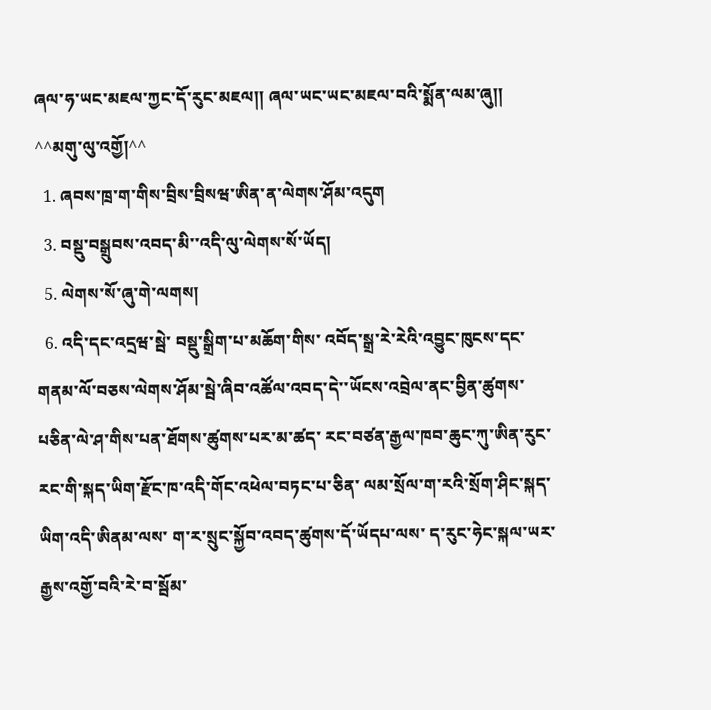ཞལ་ཧ་ཡང་མཇལ་ཀྱང་དོ་རུང་མཇལ།། ཞལ་ཡང་ཡང་མཇལ་བའི་སྨོན་ལམ་ཞུ།།
^^མགུ་ལུ་འགྱོ།^^
  1. ཞབས་ཁྲ་ག་གིས་བྲིས་བྲིསཝ་ཨིན་ན་ལེགས་ཤོམ་འདུག
  3. བསྡུ་བསྒྲུབས་འབད་མི་་འདི་ལུ་ལེགས་སོ་ཡོད།
  5. ལེགས་སོ་ཞུ་གེ་ལགས།
  6. འདི་དང་འདྲཝ་སྦེ་ བསྡུ་སྒྲིག་པ་མཆོག་གིས་ འབོད་སྒྲ་རེ་རེའི་འབྱུང་ཁུངས་དང་གནམ་ལོ་བཅས་ལེགས་ཤོམ་སྦེ་ཞིབ་འཚོལ་འབད་དེ་་ཡོངས་འབྲེལ་ནང་བྱིན་ཚུགས་པཅིན་ལེ་ཤ་གིས་པན་ཐོགས་ཚུགས་པར་མ་ཚད་ རང་བཙན་རྒྱལ་ཁབ་ཆུང་ཀུ་ཨིན་རུང་ རང་གི་སྐད་ཡིག་རྫོང་ཁ་འདི་གོང་འཕེལ་བཏང་པ་ཅིན་ ལམ་སྲོལ་ག་རའི་སྲོག་ཤིང་སྐད་ཡིག་འདི་ཨིནམ་ལས་ ག་ར་སྲུང་སྐྱོབ་འབད་ཚུགས་དོ་ཡོདཔ་ལས་ ད་རུང་ཧེང་སྐལ་ཡར་རྒྱས་འགྱོ་བའི་རེ་བ་སྦོམ་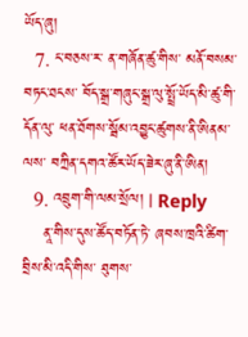ཡོད་ཞུ།
  7. ང་བཅས་ར་ ན་གཞོན་ཚུ་གིས་ མནོ་བསམ་བཏང་ཐངས་ བོད་སྒྲ་གཞུང་སྒྲ་ལུ་སྤྲོ་ཡོད་མི་ཚུ་གི་ དོན་ལུ་ ཕན་ཐོགས་སྦོམ་འབྱུང་ཚུགས་ནི་ཨིནམ་ལས་ བཀྲིན་དགའ་ཚོར་ཡོད་ཟེར་ཞུ་ནི་ཨིན།
  9. འབྲུག་གི་ལམ་སྲོལ། | Reply
    ནཱ་གིས་དུས་ཚོད་བཏོན་ཏེ་ ཞབས་ཁྲའི་ཚིག་བྲིས་མི་འདི་གིས་ ཐུགས་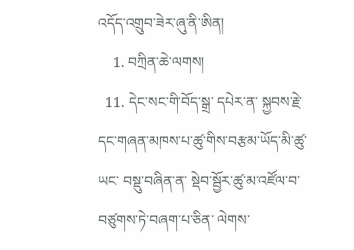འདོད་འགྲུབ་ཟེར་ཞུ་ནི་ཨིན།
    1. བཀྲིན་ཆེ་ལགས།
  11. དེང་སང་གི་བོད་སྒྲ་ དཔེར་ན་ སྐྱབས་རྗེ་དང་གཞན་མཁས་པ་ཚུ་གིས་བརྩམ་ཡོད་མི་ཚུ་ཡང་ བསྡུ་བཞིན་ན་ སྡེབ་སྦྱོར་ཚུ་མ་འཛོལ་བ་བཙུགས་ཏེ་བཞག་པ་ཅིན་ ལེགས་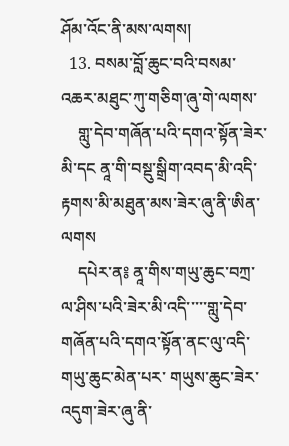ཤོམ་འོང་ནི་མས་ལགས།
  13. བསམ་བློ་ཆུང་བའི་བསམ་འཆར་མཐུང་ཀུ་གཅིག་ཞུ་གེ་ལགས་
    གླུ་དེབ་གཞོན་པའི་དགའ་སྟོན་ཟེར་མི་དང ནཱ་གི་བསྡུ་སྒྲིག་འབད་མི་འདི་ རྟགས་མི་མཐུན་མས་ཟེར་ཞུ་ནི་ཨིན་ལགས
    དཔེར་ན༔ ནཱ་གིས་གཡུ་ཆུང་བཀྲ་ལ་ཤིས་པའི་ཟེར་མི་འདི་་་་་གླུ་དེབ་གཞོན་པའི་དགའ་སྟོན་ནང་ལུ་འདི་ གཡུ་ཆུང་མེན་པར་ གཡུས་ཆུང་ཟེར་འདུག་ཟེར་ཞུ་ནི་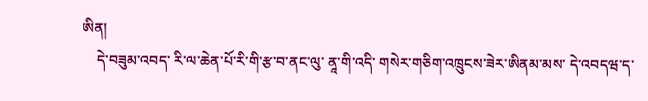ཨིན།
    དེ་བཟུམ་འབད་ རི་ལ་ཆེན་པོ་རི་གི་རྩ་བ་ནང་ལུ་ ནཱ་གི་འདི་ གསེར་གཅིག་འཁྲུངས་ཟེར་ཨིནམ་མས་ དེ་འབདཝ་ད་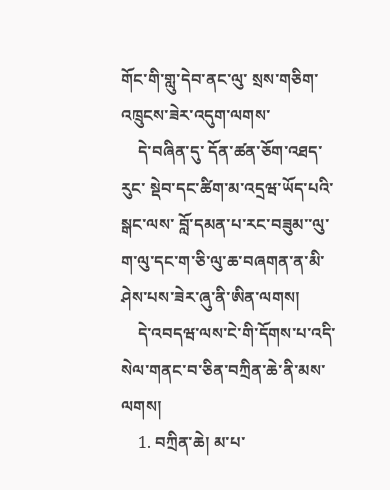གོང་གི་གླུ་དེབ་ནང་ལུ་ སྲས་གཅིག་འཁྲུངས་ཟེར་འདུག་ལགས་
    དེ་བཞིན་དུ་ དོན་ཚན་ཅོག་འཐད་རུང་ སྡེབ་དང་ཚིག་མ་འདྲཝ་ཡོད་པའི་སྒང་ལས་ བློ་དམན་པ་རང་བཟུམ་་ལུ་ ག་ལུ་དང་ག་ཅི་ལུ་ཆ་བཞགན་ན་མི་ཤེས་པས་ཟེར་ཞུ་ནི་ཨིན་ལགས།
    དེ་འབདཝ་ལས་ངེ་གི་དོགས་པ་འདི་སེལ་གནང་བ་ཅིན་བཀྲིན་ཆེ་ནི་མས་ལགས།
    1. བཀྲིན་ཆེ། མ་པ་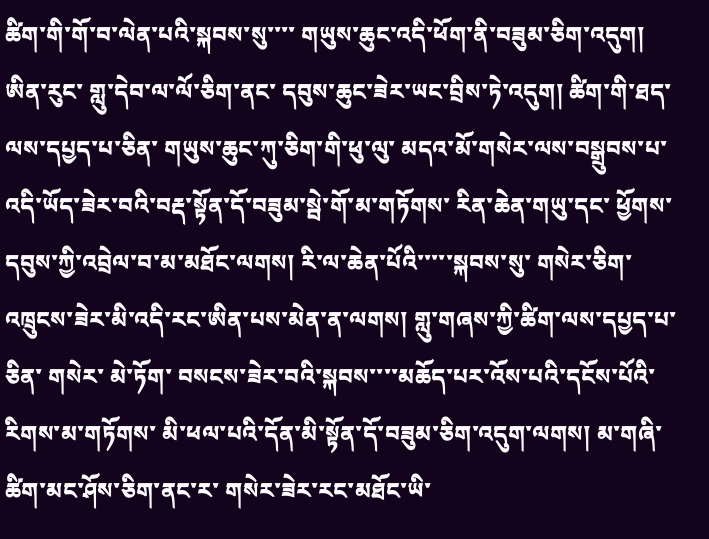ཚིག་གི་གོ་བ་ལེན་པའི་སྐབས་སུ་་་་ གཡུས་ཆུང་འདི་ཕོག་ནི་བཟུམ་ཅིག་འདུག། ཨིན་རུང་ གླུ་དེབ་ལ་ལོ་ཅིག་ནང་ དབུས་ཆུང་ཟེར་ཡང་བྲིས་ཏེ་འདུག། ཚིག་གི་ཐད་ལས་དཔྱད་པ་ཅིན་ གཡུས་ཆུང་ཀུ་ཅིག་གི་ཕུ་ལུ་ མདའ་མོ་གསེར་ལས་བསྒྲུབས་པ་འདི་ཡོད་ཟེར་བའི་བརྡ་སྟོན་དོ་བཟུམ་སྦེ་གོ་མ་གཏོགས་ རིན་ཆེན་གཡུ་དང་ ཕྱོགས་དབུས་ཀྱི་འབྲེལ་བ་མ་མཐོང་ལགས། རི་ལ་ཆེན་པོའི་་་་་སྐབས་སུ་ གསེར་ཅིག་འཁྲུངས་ཟེར་མི་འདི་རང་ཨིན་པས་མེན་ན་ལགས། གླུ་གཞས་ཀྱི་ཚིག་ལས་དཔྱད་པ་ཅིན་ གསེར་ མེ་ཏོག་ བསངས་ཟེར་བའི་སྐབས་་་་མཆོད་པར་འོས་པའི་དངོས་པོའི་རིགས་མ་གཏོགས་ མི་ཕལ་པའི་དོན་མི་སྟོན་དོ་བཟུམ་ཅིག་འདུག་ལགས། མ་གཞི་ཚིག་མང་ཤོས་ཅིག་ནང་ར་ གསེར་ཟེར་རང་མཐོང་ཡི་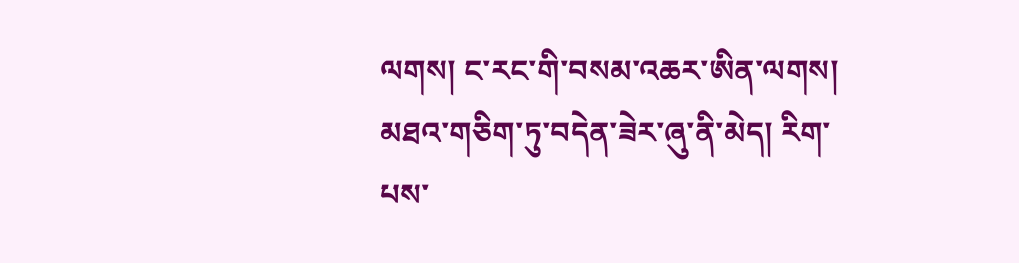ལགས། ང་རང་གི་བསམ་འཆར་ཨིན་ལགས། མཐའ་གཅིག་ཏུ་བདེན་ཟེར་ཞུ་ནི་མེད། རིག་པས་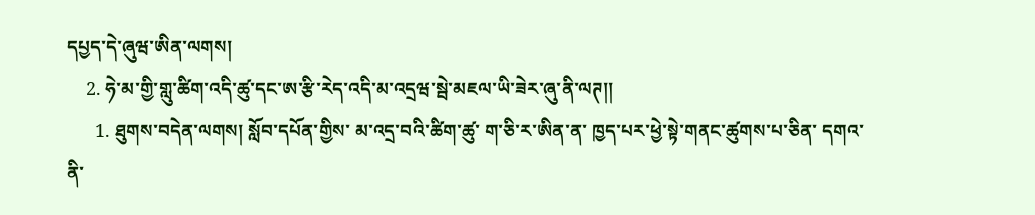དཔྱད་དེ་ཞུཝ་ཨིན་ལགས།
    2. ཧེ་མ་གྱི་གླུ་ཚིག་འདི་ཚུ་དང་ཨ་རྩི་རེད་འདི་མ་འདྲཝ་སྦེ་མཇལ་ཡི་ཟེར་ཞུ་ནི་ལཊ།།
      1. ཐུགས་བདེན་ལགས། སློབ་དཔོན་གྱིས་ མ་འདྲ་བའི་ཚིག་ཚུ་ ག་ཅི་ར་ཨིན་ན་ ཁྱད་པར་ཕྱེ་སྟེ་གནང་ཚུགས་པ་ཅིན་ དགའ་ནི་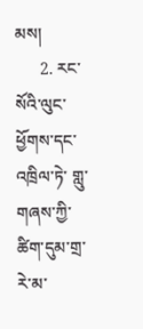མས།
      2. རང་སོའི་ལུང་ཕྱོགས་དང་འཁྲིལ་ཏེ་ གླུ་གཞས་ཀྱི་ཚིག་དུམ་གྲ་རེ་མ་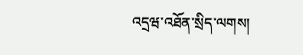འདྲཝ་འཐོན་སྲིད་ལགས།